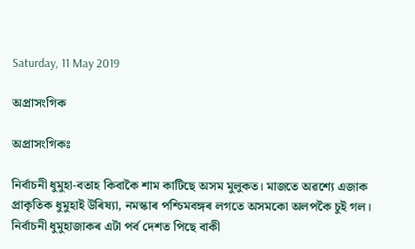Saturday, 11 May 2019

অপ্ৰাসংগিক

অপ্ৰাসংগিকঃ

নিৰ্বাচনী ধুমুহা-বতাহ কিবাকৈ শাম কাটিছে অসম মুলুকত। মাজতে অৱশ্যে এজাক প্ৰাকৃতিক ধুমুহাই উৰিষ্যা, নমস্কাৰ পশ্চিমবঙ্গৰ লগতে অসমকো অলপকৈ চুই গল। নিৰ্বাচনী ধুমুহাজাকৰ এটা পৰ্ব দেশত পিছে বাকী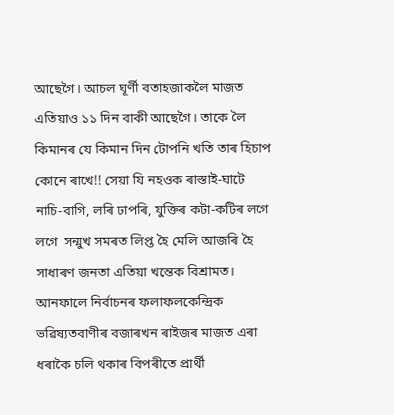আছেগৈ। আচল ঘূৰ্ণী বতাহজাকলৈ মাজত এতিয়াও ১১ দিন বাকী আছেগৈ। তাকে লৈ কিমানৰ যে কিমান দিন টোপনি খতি তাৰ হিচাপ কোনে ৰাখে!! সেয়া যি নহওক ৰাস্তাই-ঘাটে নাচি-বাগি, লৰি ঢাপৰি, যুক্তিৰ কটা-কটিৰ লগে লগে  সন্মুখ সমৰত লিপ্ত হৈ মেলি আজৰি হৈ সাধাৰণ জনতা এতিয়া খন্তেক বিশ্ৰামত। আনফালে নিৰ্বাচনৰ ফলাফলকেন্দ্ৰিক ভৱিষ্যতবাণীৰ বজাৰখন ৰাইজৰ মাজত এৰা ধৰাকৈ চলি থকাৰ বিপৰীতে প্ৰাৰ্থী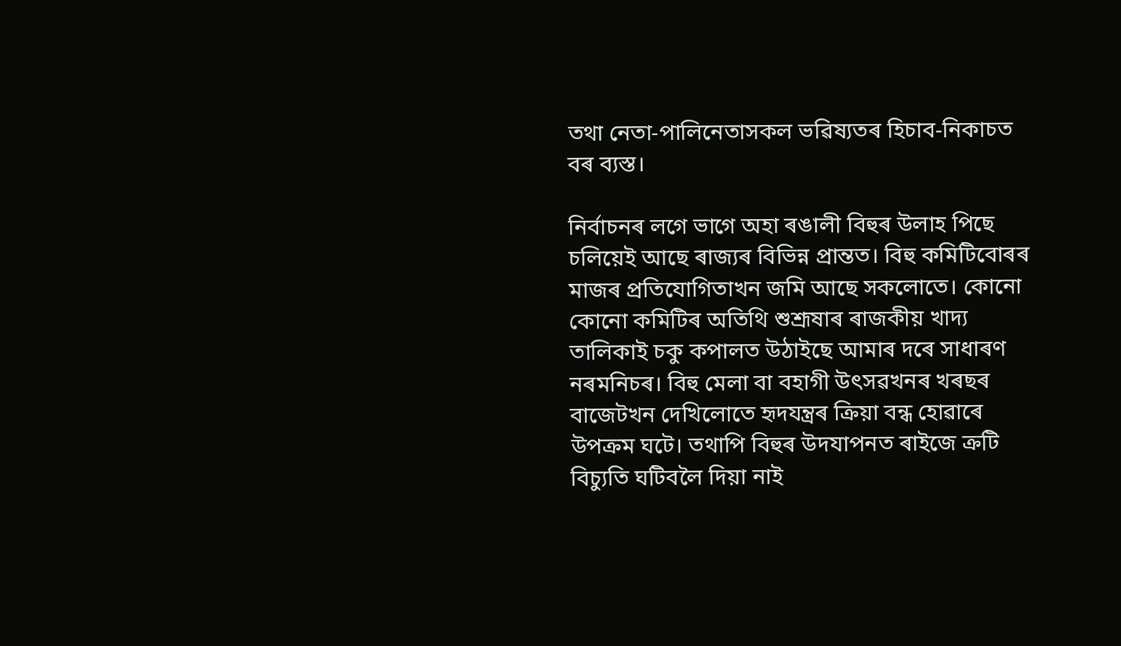তথা নেতা-পালিনেতাসকল ভৱিষ্যতৰ হিচাব-নিকাচত বৰ ব্যস্ত।

নিৰ্বাচনৰ লগে ভাগে অহা ৰঙালী বিহুৰ উলাহ পিছে চলিয়েই আছে ৰাজ্যৰ বিভিন্ন প্ৰান্তত। বিহু কমিটিবোৰৰ মাজৰ প্ৰতিযোগিতাখন জমি আছে সকলোতে। কোনো কোনো কমিটিৰ অতিথি শুশ্ৰূষাৰ ৰাজকীয় খাদ্য তালিকাই চকু কপালত উঠাইছে আমাৰ দৰে সাধাৰণ নৰমনিচৰ। বিহু মেলা বা বহাগী উৎসৱখনৰ খৰছৰ বাজেটখন দেখিলোতে হৃদযন্ত্ৰৰ ক্ৰিয়া বন্ধ হোৱাৰে উপক্ৰম ঘটে। তথাপি বিহুৰ উদযাপনত ৰাইজে ক্ৰটি বিচ্যুতি ঘটিবলৈ দিয়া নাই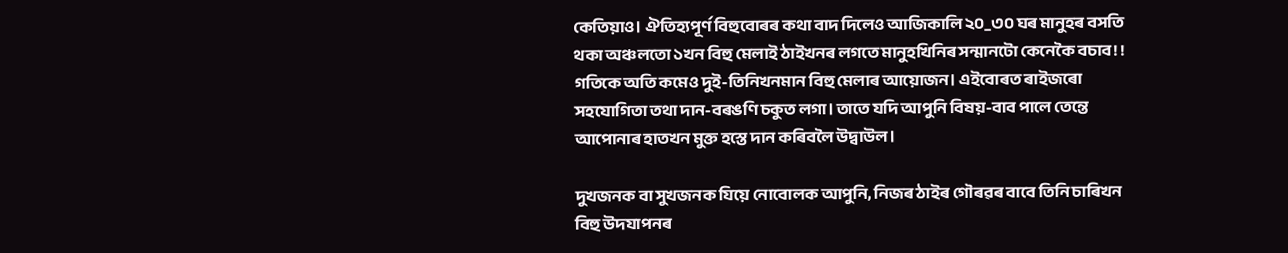কেতিয়াও। ঐতিহ্যপূৰ্ণ বিহুবোৰৰ কথা বাদ দিলেও আজিকালি ২০_৩০ ঘৰ মানুহৰ বসতি থকা অঞ্চলতো ১খন বিহু মেলাই ঠাইখনৰ লগতে মানুহখিনিৰ সন্মানটো কেনেকৈ বচাব! ! গতিকে অতি কমেও দুই-তিনিখনমান বিহু মেলাৰ আয়োজন। এইবোৰত ৰাইজৰো সহযোগিতা তথা দান-বৰঙণি চকুত লগা। তাতে যদি আপুনি বিষয়-বাব পালে তেন্তে আপোনাৰ হাতখন মুক্ত হস্তে দান কৰিবলৈ উদ্বাউল।

দুখজনক বা সুখজনক যিয়ে নোবোলক আপুনি, নিজৰ ঠাইৰ গৌৰৱৰ বাবে তিনি চাৰিখন বিহু উদযাপনৰ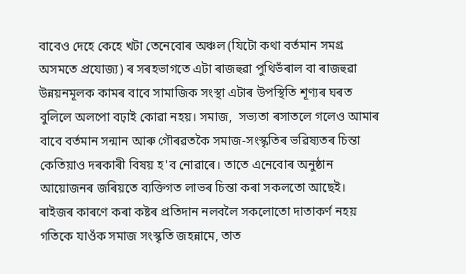বাবেও দেহে কেহে খটা তেনেবোৰ অঞ্চল (যিটো কথা বৰ্তমান সমগ্ৰ অসমতে প্ৰযোজ্য) ৰ সৰহভাগতে এটা ৰাজহুৱা পুথিভঁৰাল বা ৰাজহুৱা উন্নয়নমূলক কামৰ বাবে সামাজিক সংস্থা এটাৰ উপস্থিতি শূণ্যৰ ঘৰত বুলিলে অলপো বঢ়াই কোৱা নহয়। সমাজ,  সভ্যতা ৰসাতলে গলেও আমাৰ বাবে বৰ্তমান সন্মান আৰু গৌৰৱতকৈ সমাজ-সংস্কৃতিৰ ভৱিষ্যতৰ চিন্তা কেতিয়াও দৰকাৰী বিষয় হ'ব নোৱাৰে। তাতে এনেবোৰ অনুষ্ঠান আয়োজনৰ জৰিয়তে ব্যক্তিগত লাভৰ চিন্তা কৰা সকলতো আছেই। ৰাইজৰ কাৰণে কৰা কষ্টৰ প্ৰতিদান নলবলৈ সকলোতো দাতাকৰ্ণ নহয়
গতিকে যাওঁক সমাজ সংস্কৃতি জহন্নামে, তাত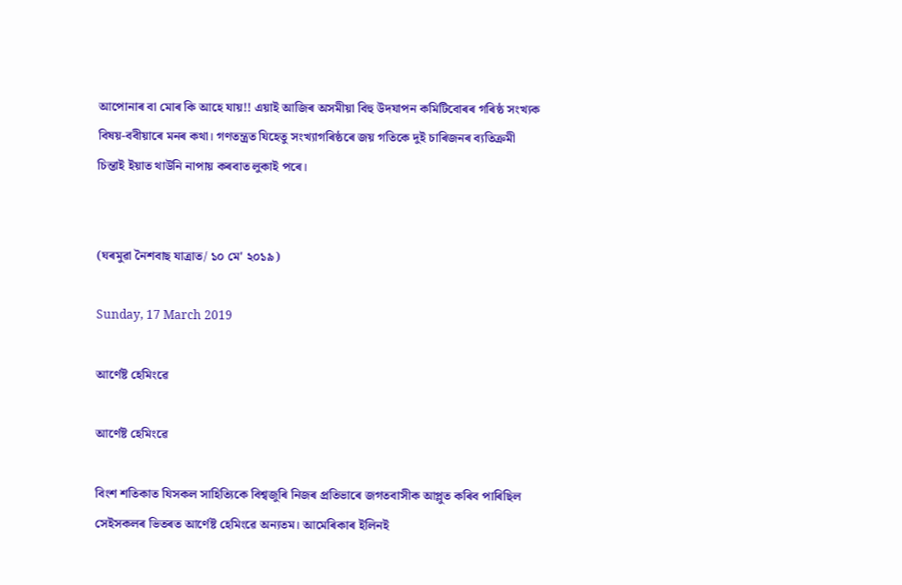আপোনাৰ বা মোৰ কি আহে যায়!! এয়াই আজিৰ অসমীয়া বিহু উদযাপন কমিটিবোৰৰ গৰিষ্ঠ সংখ্যক বিষয়-ববীয়াৰে মনৰ কথা। গণতন্ত্ৰত যিহেতু সংখ্যাগৰিষ্ঠৰে জয় গতিকে দুই চাৰিজনৰ ব্যতিক্ৰমী চিন্তাই ইয়াত থাউনি নাপায় কৰবাত লুকাই পৰে।


(ঘৰমুৱা নৈশবাছ যাত্ৰাত/ ১০ মে' ২০১৯)

Sunday, 17 March 2019

আৰ্ণেষ্ট হেমিংৱে

আৰ্ণেষ্ট হেমিংৱে

বিংশ শতিকাত যিসকল সাহিত্যিকে বিশ্বজুৰি নিজৰ প্ৰতিভাৰে জগতবাসীক আপ্লুত কৰিব পাৰিছিল সেইসকলৰ ভিতৰত আৰ্ণেষ্ট হেমিংৱে অন্যতম। আমেৰিকাৰ ইলিনই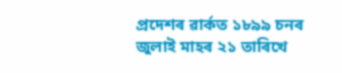প্ৰদেশৰ ৱাৰ্কত ১৮৯৯ চনৰ জুলাই মাহৰ ২১ তাৰিখে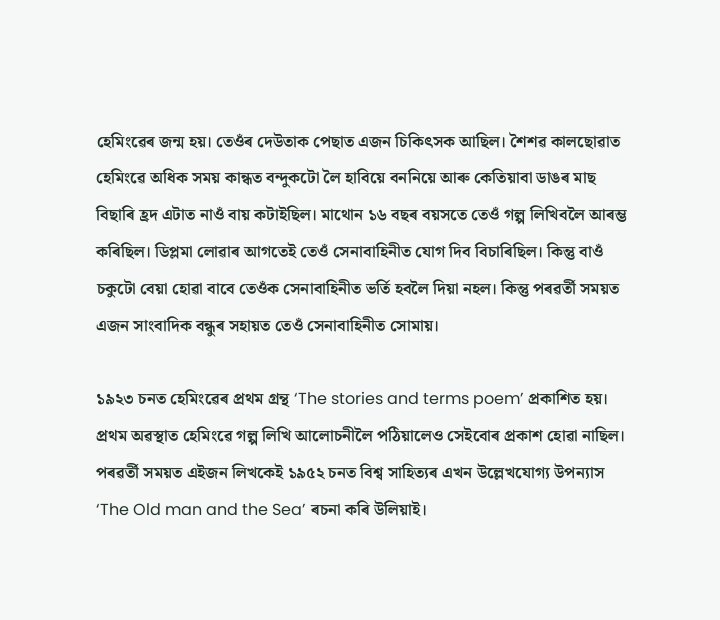হেমিংৱেৰ জন্ম হয়। তেওঁৰ দেউতাক পেছাত এজন চিকিৎসক আছিল। শৈশৱ কালছোৱাত হেমিংৱে অধিক সময় কান্ধত বন্দুকটো লৈ হাবিয়ে বননিয়ে আৰু কেতিয়াবা ডাঙৰ মাছ বিছাৰি হ্ৰদ এটাত নাওঁ বায় কটাইছিল। মাথোন ১৬ বছৰ বয়সতে তেওঁ গল্প লিখিবলৈ আৰম্ভ কৰিছিল। ডিপ্লমা লোৱাৰ আগতেই তেওঁ সেনাবাহিনীত যোগ দিব বিচাৰিছিল। কিন্তু বাওঁ চকুটো বেয়া হোৱা বাবে তেওঁক সেনাবাহিনীত ভৰ্তি হবলৈ দিয়া নহল। কিন্তু পৰৱৰ্তী সময়ত এজন সাংবাদিক বন্ধুৰ সহায়ত তেওঁ সেনাবাহিনীত সোমায়।

১৯২৩ চনত হেমিংৱেৰ প্ৰথম গ্ৰন্থ ‘The stories and terms poem’ প্ৰকাশিত হয়। প্ৰথম অৱস্থাত হেমিংৱে গল্প লিখি আলোচনীলৈ পঠিয়ালেও সেইবোৰ প্ৰকাশ হোৱা নাছিল। পৰৱৰ্তী সময়ত এইজন লিখকেই ১৯৫২ চনত বিশ্ব সাহিত্যৰ এখন উল্লেখযোগ্য উপন্যাস ‘The Old man and the Sea’ ৰচনা কৰি উলিয়াই।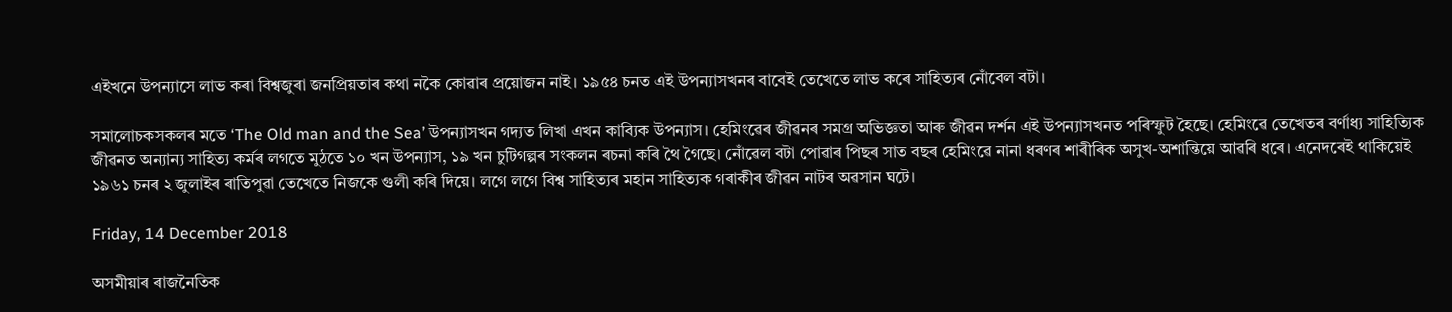এইখনে উপন্যাসে লাভ কৰা বিশ্বজুৰা জনপ্ৰিয়তাৰ কথা নকৈ কোৱাৰ প্ৰয়োজন নাই। ১৯৫৪ চনত এই উপন্যাসখনৰ বাবেই তেখেতে লাভ কৰে সাহিত্যৰ নোঁবেল বটা।

সমালোচকসকলৰ মতে ‘The Old man and the Sea’ উপন্যাসখন গদ্যত লিখা এখন কাব্যিক উপন্যাস। হেমিংৱেৰ জীৱনৰ সমগ্ৰ অভিজ্ঞতা আৰু জীৱন দৰ্শন এই উপন্যাসখনত পৰিস্ফুট হৈছে। হেমিংৱে তেখেতৰ বৰ্ণাধ্য সাহিত্যিক জীৱনত অন্যান্য সাহিত্য কৰ্মৰ লগতে মুঠতে ১০ খন উপন্যাস, ১৯ খন চুটিগল্পৰ সংকলন ৰচনা কৰি থৈ গৈছে। নোঁৱেল বটা পোৱাৰ পিছৰ সাত বছৰ হেমিংৱে নানা ধৰণৰ শাৰীৰিক অসুখ-অশান্তিয়ে আৱৰি ধৰে। এনেদৰেই থাকিয়েই ১৯৬১ চনৰ ২ জুলাইৰ ৰাতিপুৱা তেখেতে নিজকে গুলী কৰি দিয়ে। লগে লগে বিশ্ব সাহিত্যৰ মহান সাহিত্যক গৰাকীৰ জীৱন নাটৰ অৱসান ঘটে।

Friday, 14 December 2018

অসমীয়াৰ ৰাজনৈতিক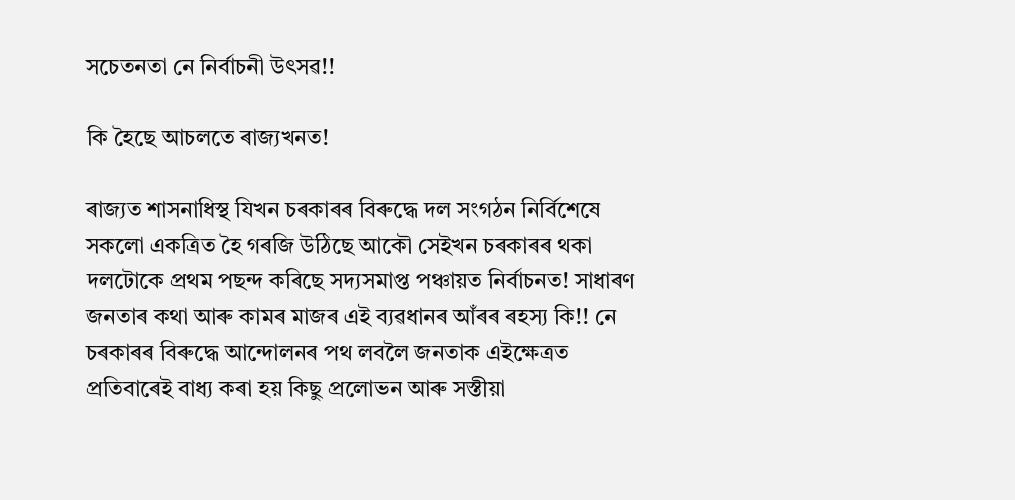সচেতনতা নে নিৰ্বাচনী উৎসৱ!!

কি হৈছে আচলতে ৰাজ্যখনত!

ৰাজ্যত শাসনাধিস্থ যিখন চৰকাৰৰ বিৰুদ্ধে দল সংগঠন নিৰ্বিশেষে সকলো একত্ৰিত হৈ গৰজি উঠিছে আকৌ সেইখন চৰকাৰৰ থকা দলটোকে প্ৰথম পছন্দ কৰিছে সদ্যসমাপ্ত পঞ্চায়ত নিৰ্বাচনত! সাধাৰণ জনতাৰ কথা আৰু কামৰ মাজৰ এই ব্যৱধানৰ আঁৰৰ ৰহস্য কি!! নে চৰকাৰৰ বিৰুদ্ধে আন্দোলনৰ পথ লবলৈ জনতাক এইক্ষেত্ৰত প্ৰতিবাৰেই বাধ্য কৰা হয় কিছু প্ৰলোভন আৰু সস্তীয়া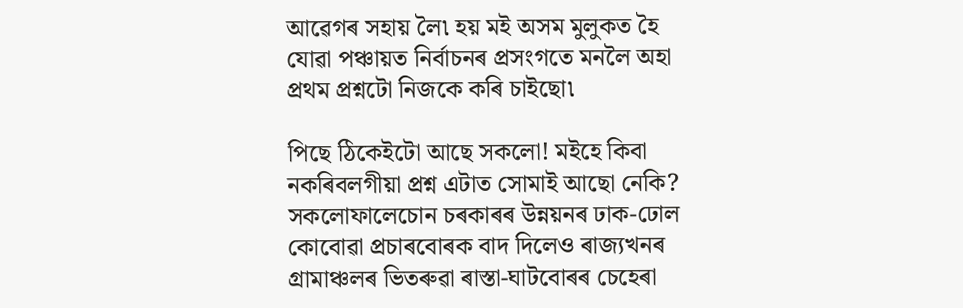আৱেগৰ সহায় লৈ৷ হয় মই অসম মুলুকত হৈ যোৱা পঞ্চায়ত নিৰ্বাচনৰ প্ৰসংগতে মনলৈ অহা প্ৰথম প্ৰশ্নটো নিজকে কৰি চাইছো৷

পিছে ঠিকেইটো আছে সকলো! মইহে কিবা নকৰিবলগীয়া প্ৰশ্ন এটাত সোমাই আছো নেকি? সকলোফালেচোন চৰকাৰৰ উন্নয়নৰ ঢাক-ঢোল কোবোৱা প্ৰচাৰবোৰক বাদ দিলেও ৰাজ্যখনৰ গ্ৰামাঞ্চলৰ ভিতৰুৱা ৰাস্তা-ঘাটবোৰৰ চেহেৰা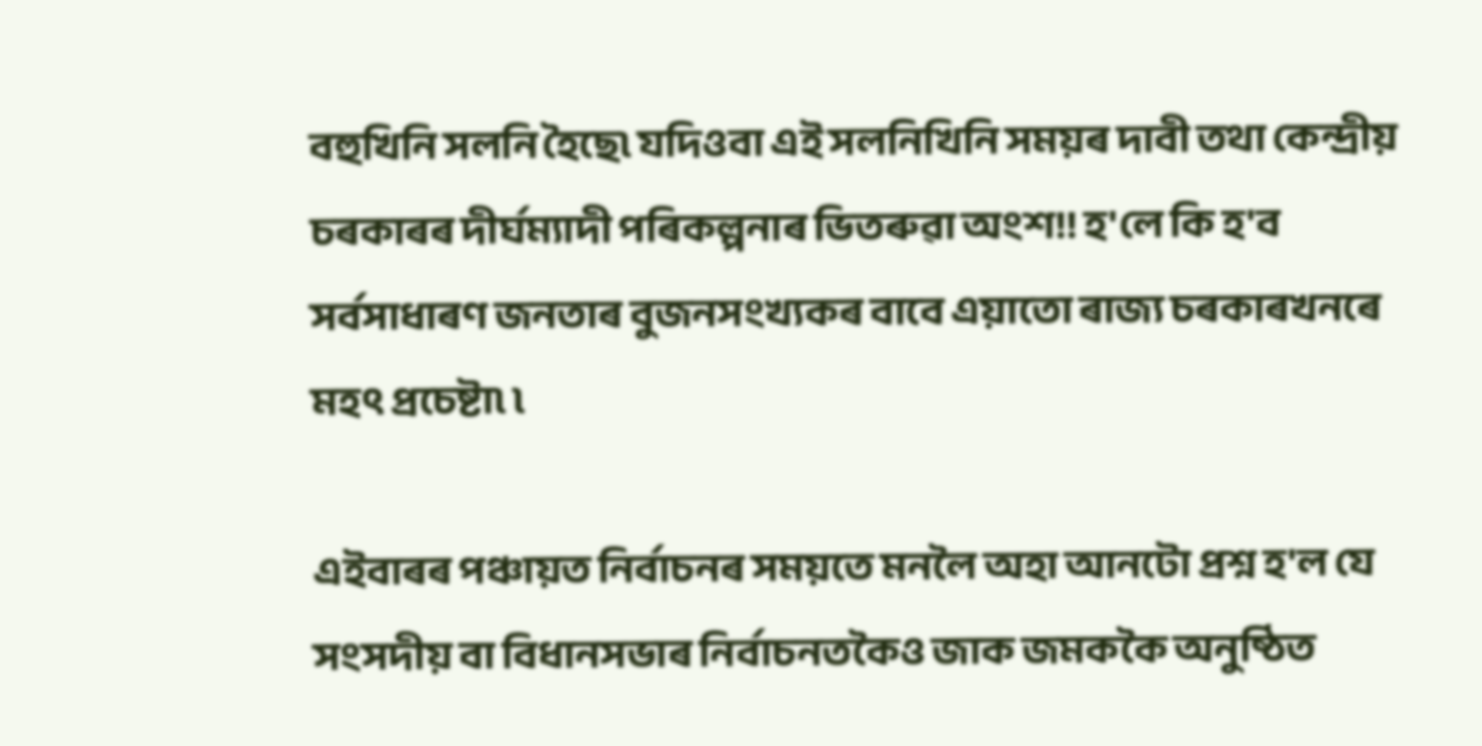বহুখিনি সলনি হৈছে৷ যদিওবা এই সলনিখিনি সময়ৰ দাবী তথা কেন্দ্ৰীয় চৰকাৰৰ দীৰ্ঘম্যাদী পৰিকল্পনাৰ ভিতৰুৱা অংশ!! হ'লে কি হ'ব সৰ্বসাধাৰণ জনতাৰ বুজনসংখ্যকৰ বাবে এয়াতো ৰাজ্য চৰকাৰখনৰে মহৎ প্ৰচেষ্টা৷ ৷

এইবাৰৰ পঞ্চায়ত নিৰ্বাচনৰ সময়তে মনলৈ অহা আনটো প্ৰশ্ন হ'ল যে সংসদীয় বা বিধানসভাৰ নিৰ্বাচনতকৈও জাক জমককৈ অনুষ্ঠিত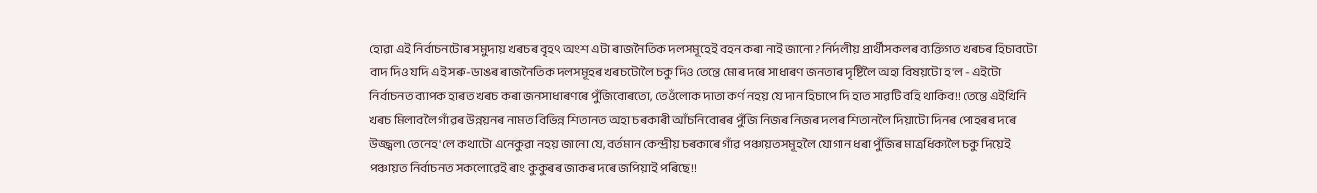হোৱা এই নিৰ্বাচনটোৰ সমুদায় খৰচৰ বৃহৎ অংশ এটা ৰাজনৈতিক দলসমূহেই বহন কৰা নাই জানো? নিৰ্দলীয় প্ৰাৰ্থীসকলৰ ব্যক্তিগত খৰচৰ হিচাবটো বাদ দিও যদি এই সৰু-ডাঙৰ ৰাজনৈতিক দলসমূহৰ খৰচটোলৈ চকু দিও তেন্তে মোৰ দৰে সাধাৰণ জনতাৰ দৃষ্টিলৈ অহা বিষয়টো হ'ল - এইটো নিৰ্বাচনত ব্যাপক হাৰত খৰচ কৰা জনসাধাৰণৰে পুঁজিবোৰতো, তেওঁলোক দাতা কৰ্ণ নহয় যে দান হিচাপে দি হাত সাৱটি বহি থাকিব!! তেন্তে এইখিনি খৰচ মিলাবলৈ গাঁৱৰ উন্নয়নৰ নামত বিভিন্ন শিতানত অহা চৰকাৰী আঁচনিবোৰৰ পুঁজি নিজৰ নিজৰ দলৰ শিতানলৈ দিয়াটো দিনৰ পোহৰৰ দৰে উজ্জ্বল৷ তেনেহ'লে কথাটো এনেকুৱা নহয় জানো যে, বৰ্তমান কেন্দ্ৰীয় চৰকাৰে গাঁৱ পঞ্চায়তসমূহলৈ যোগান ধৰা পুঁজিৰ মাত্ৰধিক্যলৈ চকু দিয়েই পঞ্চায়ত নিৰ্বাচনত সকলোৱেই ৰাং কুকুৰৰ জাকৰ দৰে জপিয়াই পৰিছে!!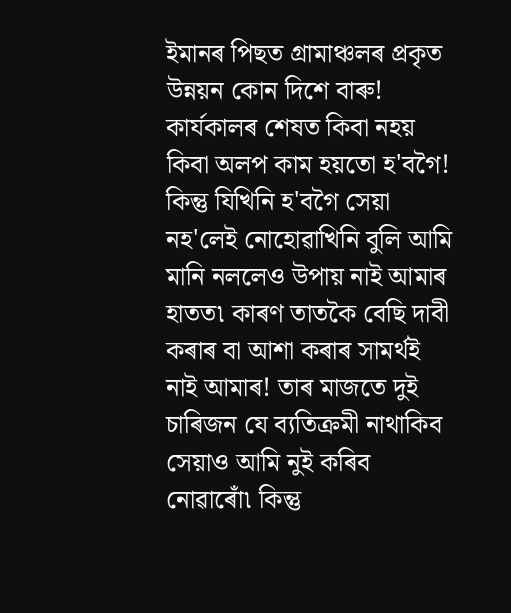ইমানৰ পিছত গ্ৰামাঞ্চলৰ প্ৰকৃত উন্নয়ন কোন দিশে বাৰু! কাৰ্যকালৰ শেষত কিবা নহয় কিবা অলপ কাম হয়তো হ'বগৈ! কিন্তু যিখিনি হ'বগৈ সেয়া নহ'লেই নোহোৱাখিনি বুলি আমি মানি নললেও উপায় নাই আমাৰ হাতত৷ কাৰণ তাতকৈ বেছি দাবী কৰাৰ বা আশা কৰাৰ সামৰ্থই নাই আমাৰ! তাৰ মাজতে দুই চাৰিজন যে ব্যতিক্ৰমী নাথাকিব সেয়াও আমি নুই কৰিব নোৱাৰোঁ৷ কিন্তু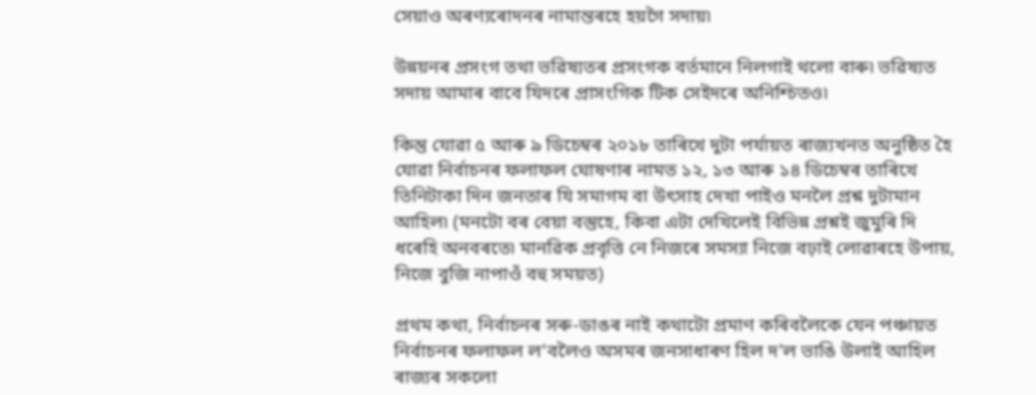সেয়াও অৰণ্যৰোদনৰ নামান্তৰহে হয়গৈ সদায়৷

উন্নয়নৰ প্ৰসংগ তথা ভৱিষ্যতৰ প্ৰসংগক বৰ্তমানে নিলগাই থলো বাৰু৷ ভৱিষ্যত সদায় আমাৰ বাবে যিদৰে প্ৰাসংগিক টিক সেইদৰে অনিশ্চিতও৷

কিন্তু যোৱা ৫ আৰু ৯ ডিচেম্বৰ ২০১৮ তাৰিখে দুটা পৰ্যায়ত ৰাজ্যখনত অনুষ্ঠিত হৈ যোৱা নিৰ্বাচনৰ ফলাফল ঘোষণাৰ নামত ১২, ১৩ আৰু ১৪ ডিচেম্বৰ তাৰিখে তিনিটাকা দিন জনতাৰ যি সমাগম বা উৎসাহ দেখা পাইও মনলৈ প্ৰশ্ন দুটামান আহিল৷ (মনটো বৰ বেয়া বস্তুহে, কিবা এটা দেখিলেই বিভিন্ন প্ৰশ্নই জুমুৰি দি ধৰেহি অনবৰতে৷ মানৱিক প্ৰবৃত্তি নে নিজৰে সমস্যা নিজে বঢ়াই লোৱাৰহে উপায়, নিজে বুজি নাপাওঁ বহু সময়ত)

প্ৰথম কথা, নিৰ্বাচনৰ সৰু-ডাঙৰ নাই কথাটো প্ৰমাণ কৰিবলৈকে যেন পঞ্চায়ত নিৰ্বাচনৰ ফলাফল ল'বলৈও অসমৰ জনসাধাৰণ হিল দ'ল ভাঙি উলাই আহিল ৰাজ্যৰ সকলো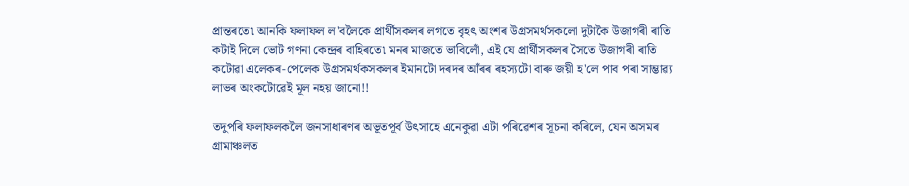প্ৰান্তৰতে৷ আনকি ফলাফল ল'বলৈকে প্ৰাৰ্থীসকলৰ লগতে বৃহৎ অংশৰ উগ্ৰসমৰ্থসকলো দুটাকৈ উজাগৰী ৰাতি কটাই দিলে ভোট গণনা কেন্দ্ৰৰ বাহিৰতে৷ মনৰ মাজতে ভাবিলোঁ, এই যে প্ৰাৰ্থীসকলৰ সৈতে উজাগৰী ৰাতি কটোৱা এলেকৰ-পেলেক উগ্ৰসমৰ্থকসকলৰ ইমানটো দৰদৰ আঁৰৰ ৰহস্যটো বাৰু জয়ী হ'লে পাব পৰা সাম্ভাৱ্য লাভৰ অংকটোৱেই মূল নহয় জানো!!

তদুপৰি ফলাফলকলৈ জনসাধাৰণৰ অভূতপূৰ্ব উৎসাহে এনেকুৱা এটা পৰিৱেশৰ সূচনা কৰিলে, যেন অসমৰ গ্ৰামাঞ্চলত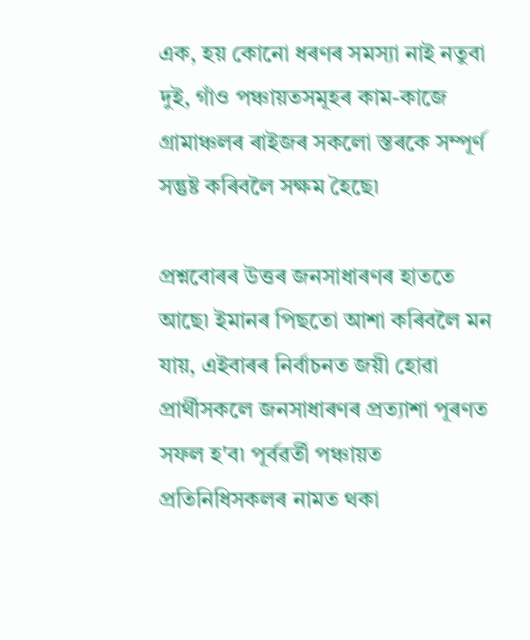এক, হয় কোনো ধৰণৰ সমস্যা নাই নতুবা দুই, গাঁও পঞ্চায়তসমূহৰ কাম-কাজে গ্ৰামাঞ্চলৰ ৰাইজৰ সকলো স্তৰকে সম্পূৰ্ণ সন্তুষ্ট কৰিবলৈ সক্ষম হৈছে৷

প্ৰশ্নবোৰৰ উত্তৰ জনসাধাৰণৰ হাততে আছে৷ ইমানৰ পিছতো আশা কৰিবলৈ মন যায়, এইবাৰৰ নিৰ্বাচনত জয়ী হোৱা প্ৰাৰ্থীসকলে জনসাধাৰণৰ প্ৰত্যাশা পূৰণত সফল হ'ব৷ পূৰ্বৱৰ্তী পঞ্চায়ত প্ৰতিনিধিসকলৰ নামত থকা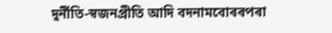দুৰ্নীতি-স্বজনপ্ৰীতি আদি বদনামবোৰৰপৰা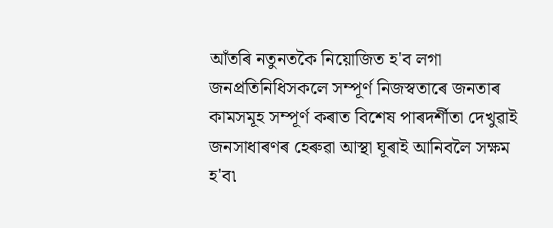আঁতৰি নতুনতকৈ নিয়োজিত হ'ব লগা জনপ্ৰতিনিধিসকলে সম্পূৰ্ণ নিজস্বতাৰে জনতাৰ কামসমূহ সম্পূৰ্ণ কৰাত বিশেষ পাৰদৰ্শীতা দেখুৱাই জনসাধাৰণৰ হেৰুৱা আস্থা ঘূৰাই আনিবলৈ সক্ষম হ'ব৷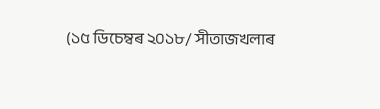(১৫ ডিচেম্বৰ ২০১৮/ সীতাজখলাৰ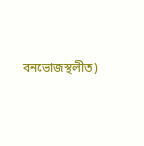বনভোজস্থলীত)